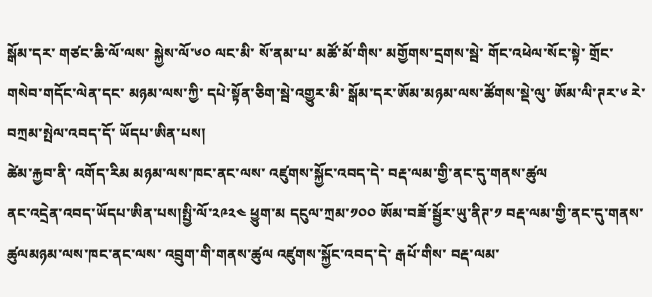སྒོམ་དར་ གཙང་ཆི་ལོ་ལས་ སྐྱེས་ལོ་༦༠ ལང་མི་ སོ་ནམ་པ་ མཚོ་མོ་གིས་ མགྱོགས་དྲགས་སྦེ་ གོང་འཕེལ་སོང་སྟེ་ གྲོང་གསེབ་གདོང་ལེན་དང་ མཉམ་ལས་ཀྱི་ དཔེ་སྟོན་ཅིག་སྦེ་འགྱུར་མི་ སྒོམ་དར་ཨོམ་མཉམ་ལས་ཚོགས་སྡེ་ལུ་ ཨོམ་ལི་ཊར་༦ རེ་ བཀྲམ་སྤེལ་འབད་དོ་ ཡོདཔ་ཨིན་པས།
ཚེམ་རྐྱབ་ནི་ འགོད་རིམ མཉམ་ལས་ཁང་ནང་ལས་ འཛུགས་སྐྱོང་འབད་དེ་ བརྡ་ལམ་གྱི་ནང་དུ་གནས་ཚུལ
ནང་འདྲེན་འབད་ཡོདཔ་ཨིན་པས།སྤྱི་ལོ་༢༩༢༤ ཕྱུག་མ དངུལ་ཀྲམ་༡༠༠ ཨོམ་བཟོ་སྦྱོར་ཡུ་ནིཊ་༡ བརྡ་ལམ་གྱི་ནང་དུ་གནས་ཚུལམཉམ་ལས་ཁང་ནང་ལས་ འབྲུག་གི་གནས་ཚུལ འཛུགས་སྐྱོང་འབད་དེ་ རྒཔོ་གིས་ བརྡ་ལམ་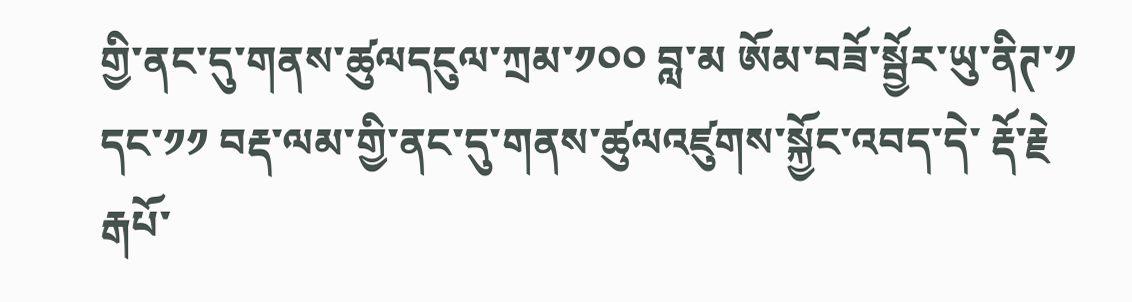གྱི་ནང་དུ་གནས་ཚུལདངུལ་ཀྲམ་༡༠༠ བླ་མ ཨོམ་བཟོ་སྦྱོར་ཡུ་ནིཊ་༡ དང་༡༡ བརྡ་ལམ་གྱི་ནང་དུ་གནས་ཚུལའཛུགས་སྐྱོང་འབད་དེ་ རྡོ་རྗེ རྒཔོ་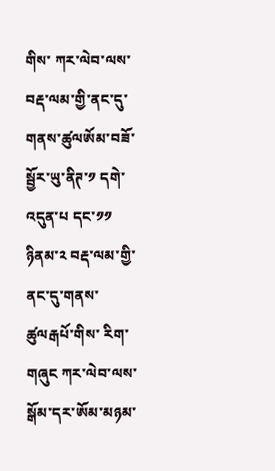གིས་ ཀར་ལེབ་ལས་ བརྡ་ལམ་གྱི་ནང་དུ་གནས་ཚུལཨོམ་བཟོ་སྦྱོར་ཡུ་ནིཊ་༡ དགེ་འདུན་པ དང་༡༡ ཉིནམ་༢ བརྡ་ལམ་གྱི་ནང་དུ་གནས་ཚུལརྒཔོ་གིས་ རིག་གཞུང ཀར་ལེབ་ལས་ སྒོམ་དར་ཨོམ་མཉམ་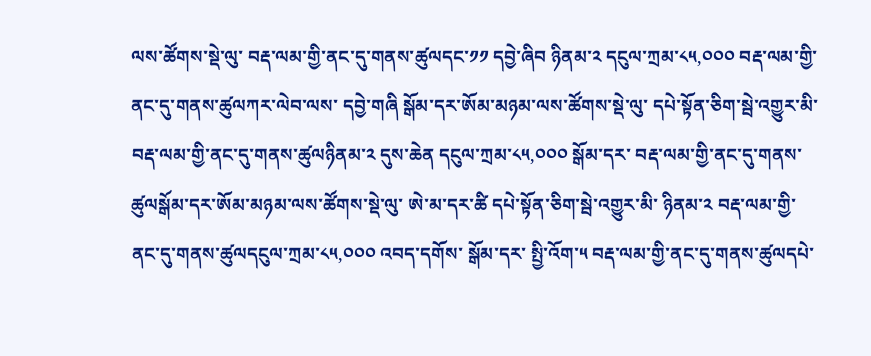ལས་ཚོགས་སྡེ་ལུ་ བརྡ་ལམ་གྱི་ནང་དུ་གནས་ཚུལདང་༡༡ དབྱེ་ཞིབ ཉིནམ་༢ དངུལ་ཀྲམ་༨༥,༠༠༠ བརྡ་ལམ་གྱི་ནང་དུ་གནས་ཚུལཀར་ལེབ་ལས་ དབྱེ་གཞི སྒོམ་དར་ཨོམ་མཉམ་ལས་ཚོགས་སྡེ་ལུ་ དཔེ་སྟོན་ཅིག་སྦེ་འགྱུར་མི་ བརྡ་ལམ་གྱི་ནང་དུ་གནས་ཚུལཉིནམ་༢ དུས་ཆེན དངུལ་ཀྲམ་༨༥,༠༠༠ སྒོམ་དར་ བརྡ་ལམ་གྱི་ནང་དུ་གནས་ཚུལསྒོམ་དར་ཨོམ་མཉམ་ལས་ཚོགས་སྡེ་ལུ་ ཨེ་མ་དར་ཚི དཔེ་སྟོན་ཅིག་སྦེ་འགྱུར་མི་ ཉིནམ་༢ བརྡ་ལམ་གྱི་ནང་དུ་གནས་ཚུལདངུལ་ཀྲམ་༨༥,༠༠༠ འབད་དགོས་ སྒོམ་དར་ སྤྱི་འོག་༥ བརྡ་ལམ་གྱི་ནང་དུ་གནས་ཚུལདཔེ་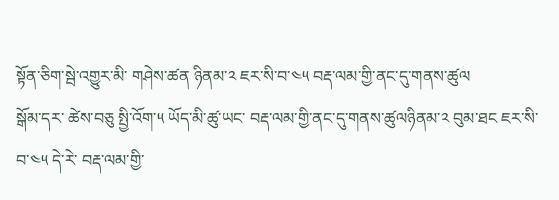སྟོན་ཅིག་སྦེ་འགྱུར་མི་ གཤེས་ཚན ཉིནམ་༢ ཇར་སི་བ་༤༥ བརྡ་ལམ་གྱི་ནང་དུ་གནས་ཚུལ
སྒོམ་དར་ ཚེས་བཅུ སྤྱི་འོག་༥ ཡོད་མི་ཚུ་ཡང་ བརྡ་ལམ་གྱི་ནང་དུ་གནས་ཚུལཉིནམ་༢ བུམ་ཐང ཇར་སི་བ་༤༥ དེ་རེ་ བརྡ་ལམ་གྱི་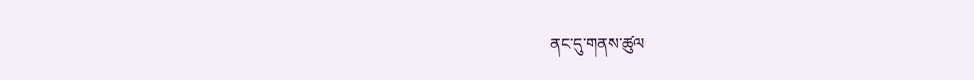ནང་དུ་གནས་ཚུལ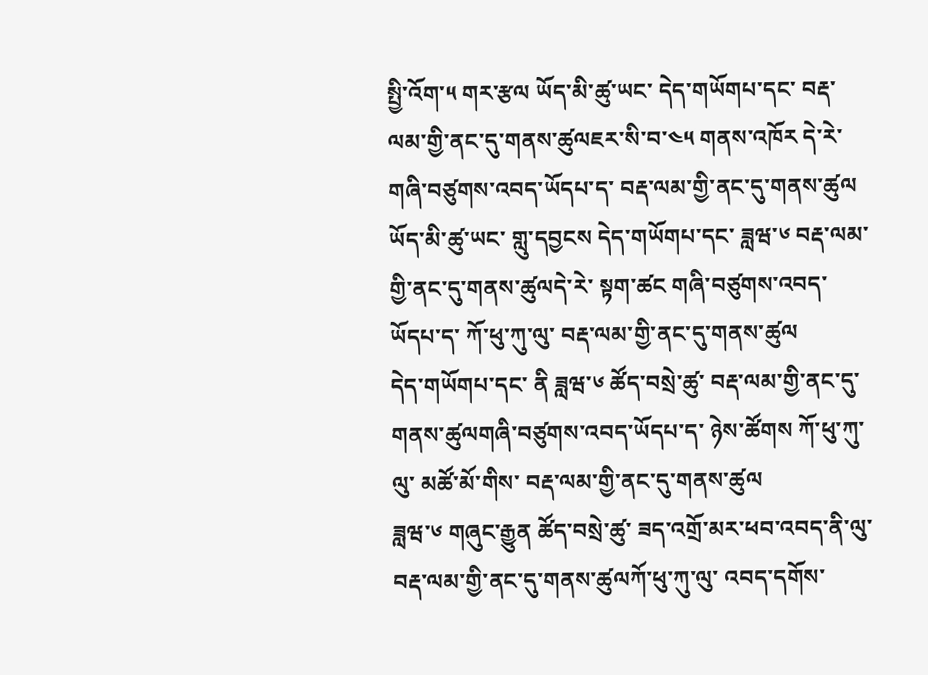སྤྱི་འོག་༥ གར་རྩལ ཡོད་མི་ཚུ་ཡང་ དེད་གཡོགཔ་དང་ བརྡ་ལམ་གྱི་ནང་དུ་གནས་ཚུལཇར་སི་བ་༤༥ གནས་འཁོར དེ་རེ་ གཞི་བཙུགས་འབད་ཡོདཔ་ད་ བརྡ་ལམ་གྱི་ནང་དུ་གནས་ཚུལ
ཡོད་མི་ཚུ་ཡང་ གླུ་དབྱངས དེད་གཡོགཔ་དང་ ཟླཝ་༦ བརྡ་ལམ་གྱི་ནང་དུ་གནས་ཚུལདེ་རེ་ སྟག་ཚང གཞི་བཙུགས་འབད་ཡོདཔ་ད་ ཀོ་ཕུ་ཀུ་ལུ་ བརྡ་ལམ་གྱི་ནང་དུ་གནས་ཚུལ
དེད་གཡོགཔ་དང་ ནི ཟླཝ་༦ ཚོད་བསྲེ་ཚུ་ བརྡ་ལམ་གྱི་ནང་དུ་གནས་ཚུལགཞི་བཙུགས་འབད་ཡོདཔ་ད་ ཉེས་ཚོགས ཀོ་ཕུ་ཀུ་ལུ་ མཚོ་མོ་གིས་ བརྡ་ལམ་གྱི་ནང་དུ་གནས་ཚུལ
ཟླཝ་༦ གཞུང་རྒྱུན ཚོད་བསྲེ་ཚུ་ ཟད་འགྲོ་མར་ཕབ་འབད་ནི་ལུ་ བརྡ་ལམ་གྱི་ནང་དུ་གནས་ཚུལཀོ་ཕུ་ཀུ་ལུ་ འབད་དགོས་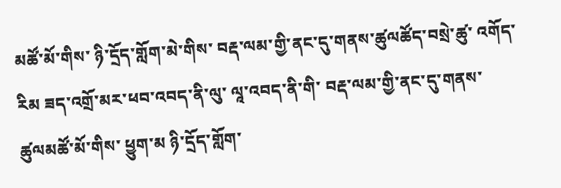མཚོ་མོ་གིས་ ཉི་དྲོད་གློག་མེ་གིས་ བརྡ་ལམ་གྱི་ནང་དུ་གནས་ཚུལཚོད་བསྲེ་ཚུ་ འགོད་རིམ ཟད་འགྲོ་མར་ཕབ་འབད་ནི་ལུ་ ལཱ་འབད་ནི་གི་ བརྡ་ལམ་གྱི་ནང་དུ་གནས་ཚུལམཚོ་མོ་གིས་ ཕྱུག་མ ཉི་དྲོད་གློག་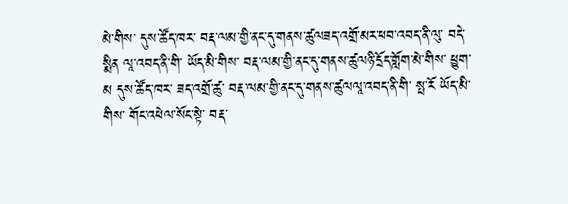མེ་གིས་ དུས་ཚོད་ཁར་ བརྡ་ལམ་གྱི་ནང་དུ་གནས་ཚུལཟད་འགྲོ་མར་ཕབ་འབད་ནི་ལུ་ བདེ་སྨིན ལཱ་འབད་ནི་གི་ ཡོད་མི་གིས་ བརྡ་ལམ་གྱི་ནང་དུ་གནས་ཚུལཉི་དྲོད་གློག་མེ་གིས་ ཕྱུག་མ དུས་ཚོད་ཁར་ ཟད་འགྲོ་ཚུ་ བརྡ་ལམ་གྱི་ནང་དུ་གནས་ཚུལལཱ་འབད་ནི་གི་ སྤ་རོ ཡོད་མི་གིས་ གོང་འཕེལ་སོང་སྟེ་ བརྡ་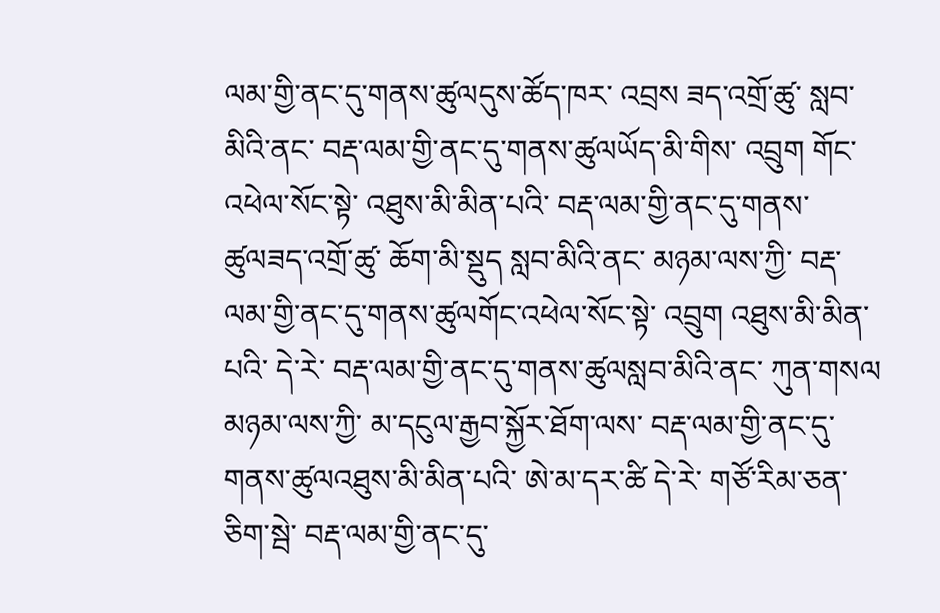ལམ་གྱི་ནང་དུ་གནས་ཚུལདུས་ཚོད་ཁར་ འབྲས ཟད་འགྲོ་ཚུ་ སླབ་མིའི་ནང་ བརྡ་ལམ་གྱི་ནང་དུ་གནས་ཚུལཡོད་མི་གིས་ འབྲུག གོང་འཕེལ་སོང་སྟེ་ འཐུས་མི་མིན་པའི་ བརྡ་ལམ་གྱི་ནང་དུ་གནས་ཚུལཟད་འགྲོ་ཚུ་ ཆོག་མི་སྡུད སླབ་མིའི་ནང་ མཉམ་ལས་ཀྱི་ བརྡ་ལམ་གྱི་ནང་དུ་གནས་ཚུལགོང་འཕེལ་སོང་སྟེ་ འབྲུག འཐུས་མི་མིན་པའི་ དེ་རེ་ བརྡ་ལམ་གྱི་ནང་དུ་གནས་ཚུལསླབ་མིའི་ནང་ ཀུན་གསལ མཉམ་ལས་ཀྱི་ མ་དངུལ་རྒྱབ་སྐྱོར་ཐོག་ལས་ བརྡ་ལམ་གྱི་ནང་དུ་གནས་ཚུལའཐུས་མི་མིན་པའི་ ཨེ་མ་དར་ཚི དེ་རེ་ གཙོ་རིམ་ཅན་ཅིག་སྦེ་ བརྡ་ལམ་གྱི་ནང་དུ་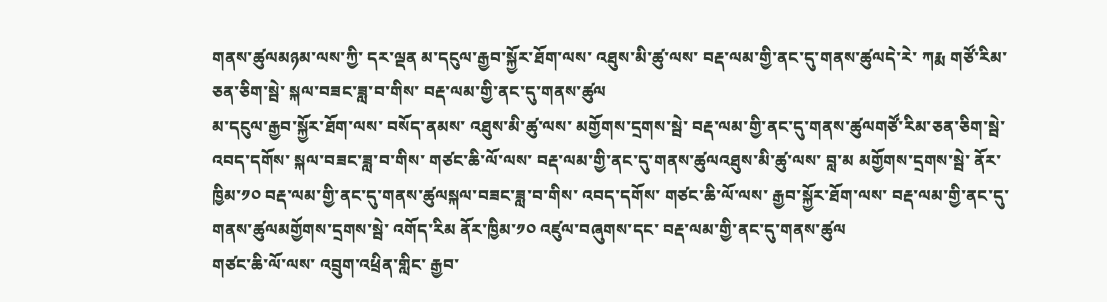གནས་ཚུལམཉམ་ལས་ཀྱི་ དར་ལྡན མ་དངུལ་རྒྱབ་སྐྱོར་ཐོག་ལས་ འཐུས་མི་ཚུ་ལས་ བརྡ་ལམ་གྱི་ནང་དུ་གནས་ཚུལདེ་རེ་ ཀརྨ གཙོ་རིམ་ཅན་ཅིག་སྦེ་ སྐལ་བཟང་ཟླ་བ་གིས་ བརྡ་ལམ་གྱི་ནང་དུ་གནས་ཚུལ
མ་དངུལ་རྒྱབ་སྐྱོར་ཐོག་ལས་ བསོད་ནམས་ འཐུས་མི་ཚུ་ལས་ མགྱོགས་དྲགས་སྦེ་ བརྡ་ལམ་གྱི་ནང་དུ་གནས་ཚུལགཙོ་རིམ་ཅན་ཅིག་སྦེ་ འབད་དགོས་ སྐལ་བཟང་ཟླ་བ་གིས་ གཙང་ཆི་ལོ་ལས་ བརྡ་ལམ་གྱི་ནང་དུ་གནས་ཚུལའཐུས་མི་ཚུ་ལས་ བླ་མ མགྱོགས་དྲགས་སྦེ་ ནོར་ཁྱིམ་༡༠ བརྡ་ལམ་གྱི་ནང་དུ་གནས་ཚུལསྐལ་བཟང་ཟླ་བ་གིས་ འབད་དགོས་ གཙང་ཆི་ལོ་ལས་ རྒྱབ་སྐྱོར་ཐོག་ལས་ བརྡ་ལམ་གྱི་ནང་དུ་གནས་ཚུལམགྱོགས་དྲགས་སྦེ་ འགོད་རིམ ནོར་ཁྱིམ་༡༠ འཛུལ་བཞུགས་དང་ བརྡ་ལམ་གྱི་ནང་དུ་གནས་ཚུལ
གཙང་ཆི་ལོ་ལས་ འབྲུག་འཕྲིན་གླིང་ རྒྱབ་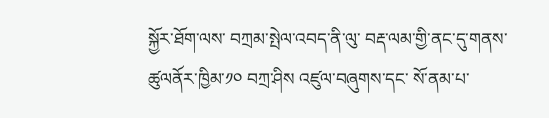སྐྱོར་ཐོག་ལས་ བཀྲམ་སྤེལ་འབད་ནི་ལུ་ བརྡ་ལམ་གྱི་ནང་དུ་གནས་ཚུལནོར་ཁྱིམ་༡༠ བཀྲ་ཤིས འཛུལ་བཞུགས་དང་ སོ་ནམ་པ་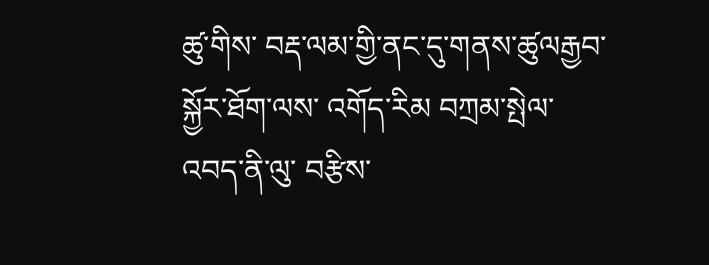ཚུ་གིས་ བརྡ་ལམ་གྱི་ནང་དུ་གནས་ཚུལརྒྱབ་སྐྱོར་ཐོག་ལས་ འགོད་རིམ བཀྲམ་སྤེལ་འབད་ནི་ལུ་ བརྩིས་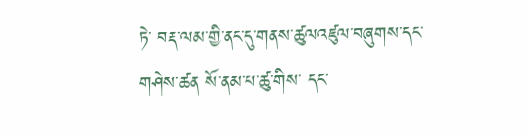ཏེ་ བརྡ་ལམ་གྱི་ནང་དུ་གནས་ཚུལའཛུལ་བཞུགས་དང་ གཤེས་ཚན སོ་ནམ་པ་ཚུ་གིས་ དང་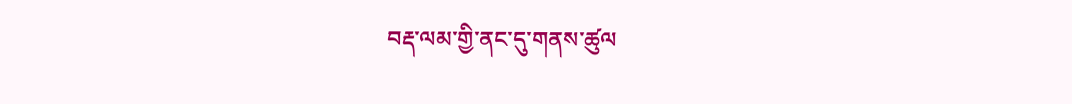བརྡ་ལམ་གྱི་ནང་དུ་གནས་ཚུལ